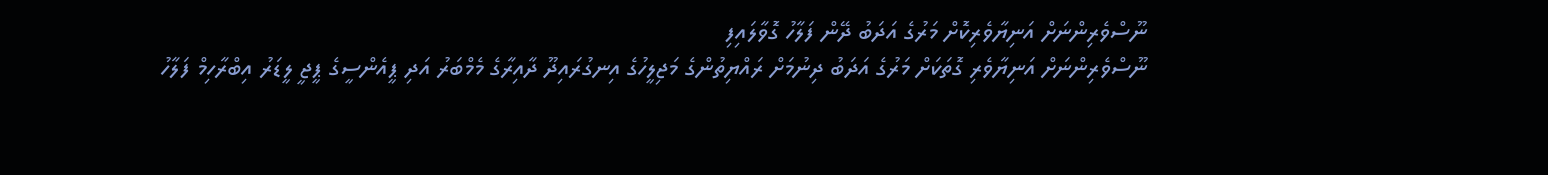ނޫސްވެރިންނަށް އަނިޔާވެރިކޮށް މަރުގެ އަދަބު ދޭން ފަލާހު ގޮވާލައިފި
ނޫސްވެރިންނަށް އަނިޔާވެރި ގޮތަކަށް މަރުގެ އަދަބު ދިނުމަށް ރައްޔިތުންގެ މަޖިލީހުގެ އިނގުރައިދޫ ދާއިރާގެ މެމްބަރު އަދި ޕީއެންސީގެ ޕީޖީ ލީޑަރު އިބްރާހިމް ފަލާހު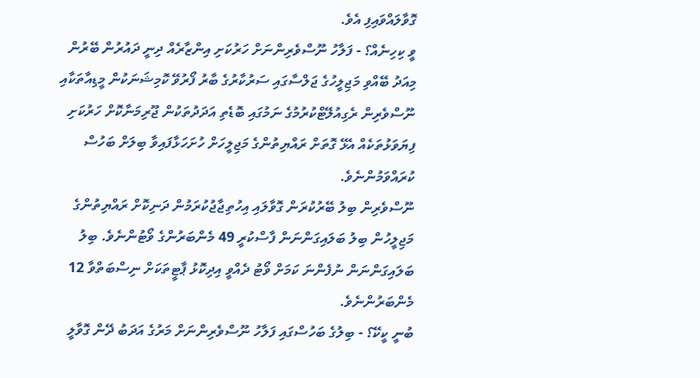ގޮވާލައްވައިފި އެވެ.
ވީ ކިހިނެއް؟ - ފަލާހު ނޫސްވެރިންނަށް ހަރުކަށި އިންޒާރެއް ދިނީ ދައުރުން ބޭރުން މިއަދު ބޭއްވި މަޖިލީހުގެ ޖަލްސާގައި ސަރުކާރުގެ ބާރު ފޯރުވޭ ކޮމިޝަނަކުން މީޑިއާތަކާއި ނޫސްވެރިން ރެގިއުލޭޓްކުރުމުގެ ނަމުގައި ބޮޑެތި އަދަދުތަކުން ޖޫރިމަނާކޮށް ހަރުކަށި ފިޔަވަޅުތަކެއް އެޅޭ ގޮތަށް ރައްޔިތުންގެ މަޖިލީހަށް ހުށަހަޅާފައިވާ ބިލަށް ބަހުސް ކުރައްވަމުންނެވެ.
ނޫސްވެރިން ބިލު ބޭރުކުރަން ގޮވާލައި އިހުތިޖާޖުކުރަމުން ދަނިކޮށް ރައްޔިތުންގެ މަޖިލީހުން ބިލު ބަލައިގަންނަން ފާސްކުރީ 49 މެންބަރުންގެ ވޯޓުންނެވެ. ބިލު ބަލައިގަންނަން ނުފެންނަ ކަމަށް ވޯޓު ދެއްވީ އިދިކޮޅު ޕާޓީތަކަށް ނިސްބަތްވާ 12 މެންބަރުންނެވެ.
ބުނީ ކީކޭ؟ - ބިލުގެ ބަހުސްގައި ފަލާހު ނޫސްވެރިންނަށް މަރުގެ އަދަބު ދޭން ގޮވާލީ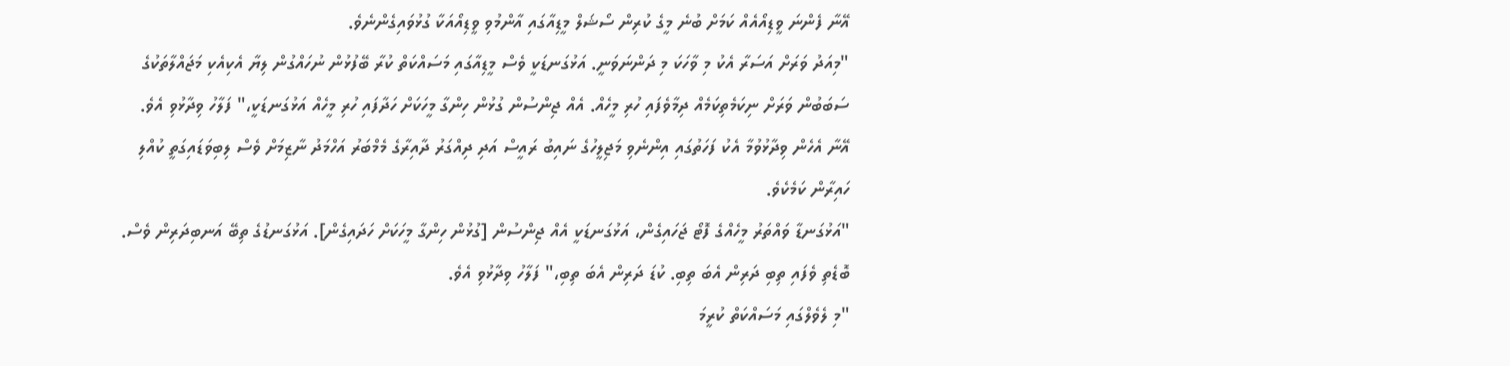އޭނާ ފެންނަ ވީޑިއޯއެއް ކަމަށް ބުނެ މީގެ ކުރިން ސޯޝަލް މީޑިއާގައި އާންމުވި ވީޑިއޯއަކާ ގުޅުވައިގެންނެވެ.
"މިއަދު ވަރަށް އަސަރާ އެކު މި ވާހަކަ މި ދަންނަވަނީ. އަޅުގަނޑަކީ ވެސް މީޑިއާގައި މަސައްކަތް ކުރާ ބޭފުޅުން ނުހައްގުން ލިޔާ އެކިއެކި މަޖައްލާތަކުގެ ސަބަބުން ވަރަށް ނިކަމެތިކަމެއް ދިމާވެފައި ހުރި މީހެއް. އެއް ޖިންސުން ގުޅުން ހިންގާ މީހަކަށް ހަދާފައި ހުރި މީހެއް އަޅުގަނޑަކީ،" ފަލާހު ވިދާޅުވި އެވެ.
އޭނާ އެހެން ވިދާޅުވުމާ އެކު ފަހަތުގައި އިންނެވި މަޖިލީހުގެ ނައިބު ރައީސް އަދި ދިއްގަރު ދާއިރާގެ މެމްބަރު އަހްމަދު ނާޒިމަށް ވެސް ލިބިވަޑައިގަތީ ކުއްލި ހައިރާން ކަމެކެވެ.
"އަޅުގަނޑާ ވައްތަރު މީހެއްގެ ފޮޓޯ ޖަހައިގެން، އަޅުގަނޑަކީ އެއް ޖިންސުން [ގުޅުން ހިންގާ މީހަކަށް ހަދައިގެން]. އަޅުގަނޑުގެ ތިބޭ އަނބިދަރިން ވެސް. ބޮޑެތި ވެފައި ތިބި ދަރިން އެބަ ތިބި. ކުޑަ ދަރިން އެބަ ތިބި،" ފަލާހު ވިދާޅުވި އެވެ.
"މި ލެވެލްގައި މަސައްކަތް ކުރީމަ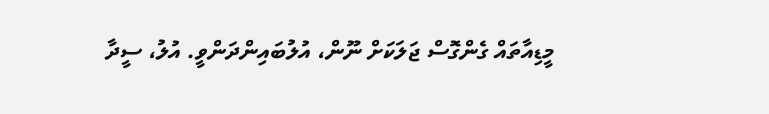މީޑިއާތައް ގެންގޮސް ޖަލަކަށް ނޫން، އުލުބައިންދަންވީ. އުލު، ސީދާ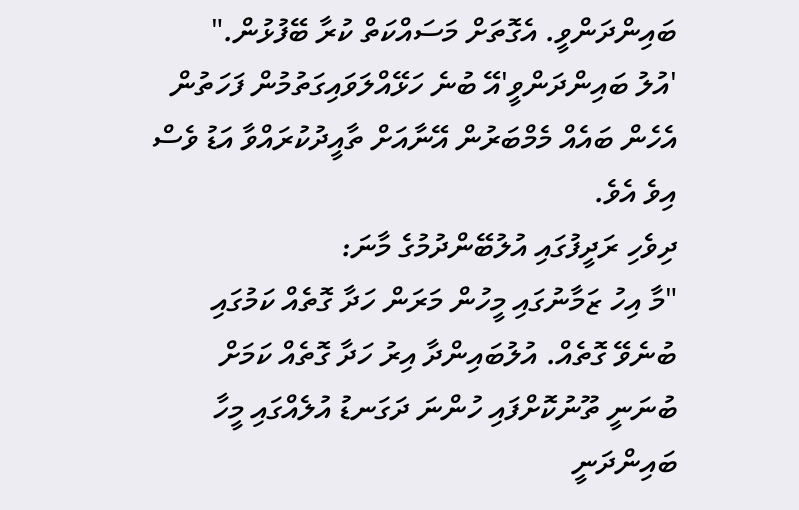ބައިންދަންވީ. އެގޮތަށް މަސައްކަތް ކުރާ ބޭފުޅުން."
'އުލު ބައިންދަންވީ'އޭ ބުނެ ހަޅޭއްލަވައިގަތުމުން ފަހަތުން އެހެން ބައެއް މެމްބަރުން އޭނާއަށް ތާއީދުކުރައްވާ އަޑު ވެސް އިވެ އެވެ.
ދިވެހި ރަދީފުގައި އުލުބޭންދުމުގެ މާނަ:
"މާ އިހު ޒަމާނުގައި މީހުން މަރަން ހަދާ ގޮތެއް ކަމުގައި ބުނެވޭ ގޮތެއް. އުލުބައިންދާ އިރު ހަދާ ގޮތެއް ކަމަށް ބުނަނީ ތޫނުކޮށްފައި ހުންނަ ދަގަނޑު އުލެއްގައި މީހާ ބައިންދަނީ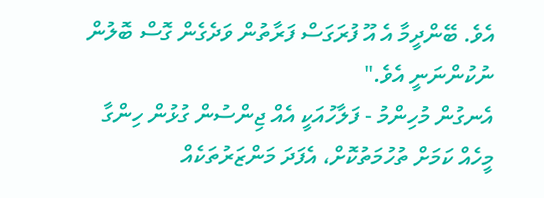އެވެ. ބޭންދީމާ އެ އޫ ފުރަގަސް ފަރާތުން ވަދެގެން ގޮސް ބޮލުން ނުކުންނަނީ އެވެ."
އެނގުން މުހިންމު - ފަލާހުއަކީ އެއް ޖިންސުން ގުޅުން ހިންގާ މީހެއް ކަމަށް ތުހުމަތުކޮށް، އެފަދަ މަންޒަރުތަކެއް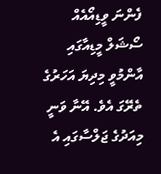ފެންނަ ވީޑިއޯއެއް ސޯޝަލް މީޑިއާގައި އާންމުވީ މިދިޔަ އަހަރުގެ ތެރޭގަ އެވެ. އޭނާ ވަނީ މިއަދުގެ ޖަލްސާގައި އެ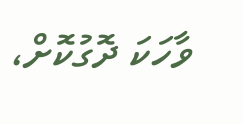ވާހަކަ ދޮގުކޮށް،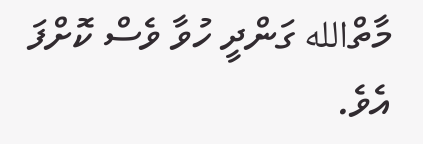މާތްالله ގަންދީ ހުވާ ވެސް ކޮށްފަ އެވެ.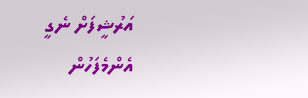އަރުޝީފަށް ނެގީ
އެންމެފަހުން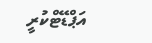އަޕްޑޭޓްކުރީ